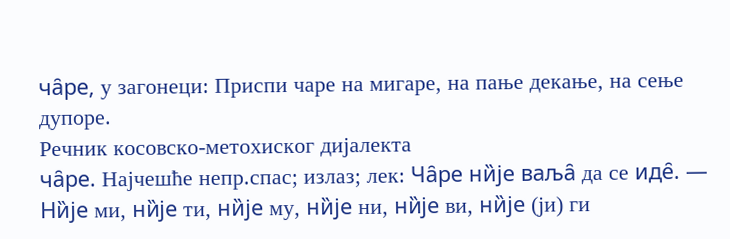ча̑ре, у загонеци: Приспи чаре на мигаре, на пање декање, на сење дупоре.
Речник косовско-метохиског дијалекта
ча̑ре. Најчешће непр.спас; излаз; лек: Ча̑ре ни̏је ваља̑ да се иде̑. — Ни̏је ми, ни̏је ти, ни̏је му, ни̏је ни, ни̏је ви, ни̏је (ји) ги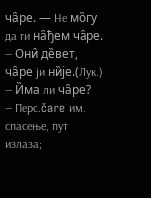ча̑ре. — Не мо̏гу да ги на̑ђем ча̑ре. — Они̑ де̏вет, ча̑ре ји ни̏је.(Лук.) — И̏ма ли ча̑ре? — Перс.čare им. спасење, пут излаза;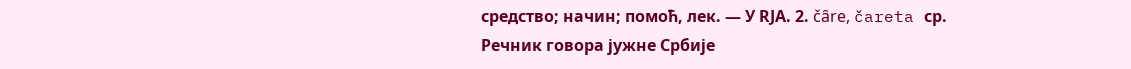средство; начин; помоћ, лек. — У RЈА. 2. čȃre, čareta ср.
Речник говора јужне Србије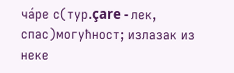ча́ре с(тур.çare - лек, спас)могућност; излазак из неке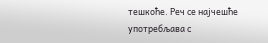тешкоће. Реч се најчешће употребљава с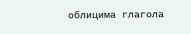облицима глагола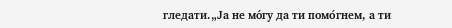гледати.„Ја не мо́гу да ти помо́гнем, а ти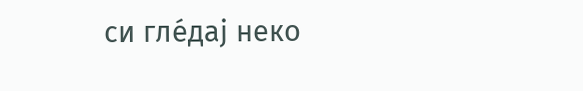си гле́дај неко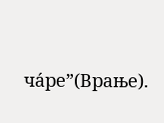ча́ре”(Врање).